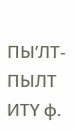ПЫ’ЛТ-ПЫЛТ ИТҮ ф.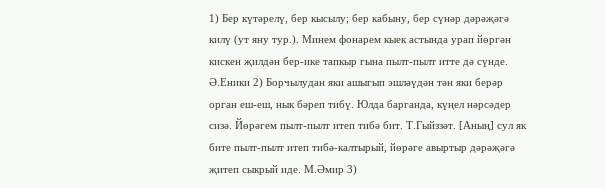1) Бер күтәрелү, бер кысылу; бер кабыну, бер сүнәр дәрәҗәгә килү (ут яну тур.). Минем фонарем кыек астында урап йөргән кискен җилдән бер-ике тапкыр гына пылт-пылт итте дә сүнде. Ә.Еники 2) Борчылудан яки ашыгып эшләүдән тән яки берәр орган еш-еш, нык бәреп тибү. Юлда барганда, күңел нәрсәдер сизә. Йөрәгем пылт-пылт итеп тибә бит. Т.Гыйззәт. [Аның] сул як бите пылт-пылт итеп тибә-калтырый, йөрәге авыртыр дәрәҗәгә җитеп сыкрый иде. М.Әмир 3)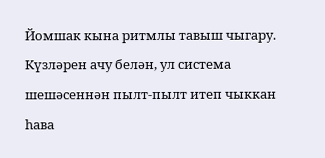Йомшак кына ритмлы тавыш чыгару. Күзләрен ачу белән, ул система шешәсеннән пылт-пылт итеп чыккан һава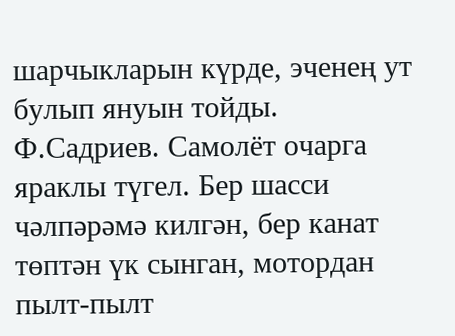шарчыкларын күрде, эченең ут булып януын тойды. Ф.Садриев. Самолёт очарга яраклы түгел. Бер шасси чәлпәрәмә килгән, бер канат төптән үк сынган, мотордан пылт-пылт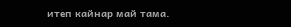итеп кайнар май тама.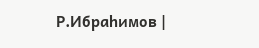Р.Ибраһимов |